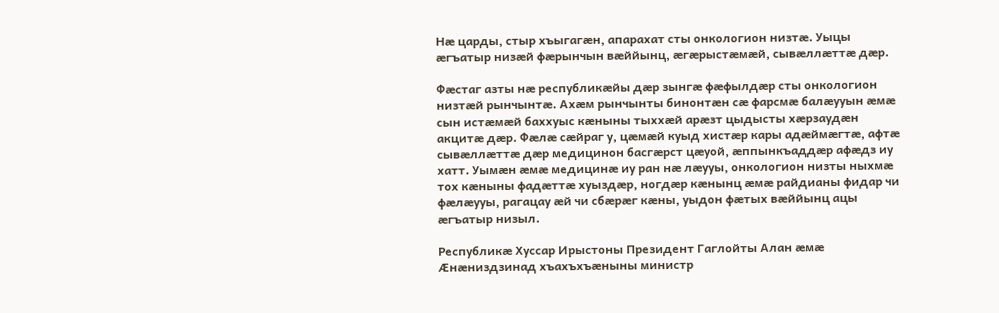Нæ царды, стыр хъыгагæн, апарахат сты онкологион низтæ. Уыцы æгъатыр низæй фæрынчын вæййынц, æгæрыстæмæй, сывæллæттæ дæр.

Фæстаг азты нæ республикæйы дæр зынгæ фæфылдæр сты онкологион низтæй рынчынтæ. Ахæм рынчынты бинонтæн сæ фарсмæ балæууын æмæ сын истæмæй баххуыс кæныны тыххæй арæзт цыдысты хæрзаудæн акцитæ дæр. Фæлæ сæйраг у, цæмæй куыд хистæр кары адæймæгтæ, афтæ сывæллæттæ дæр медицинон басгæрст цæуой, æппынкъаддæр афæдз иу хатт. Уымæн æмæ медицинæ иу ран нæ лæууы, онкологион низты ныхмæ тох кæныны фадæттæ хуыздæр, ногдæр кæнынц æмæ райдианы фидар чи фæлæууы, рагацау æй чи сбæрæг кæны, уыдон фæтых вæййынц ацы æгъатыр низыл.

Республикæ Хуссар Ирыстоны Президент Гаглойты Алан æмæ Æнæниздзинад хъахъхъæныны министр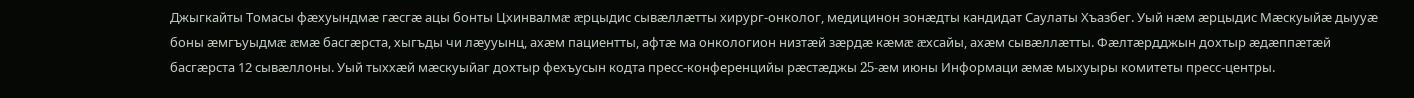Джыгкайты Томасы фæхуындмæ гæсгæ ацы бонты Цхинвалмæ æрцыдис сывæллæтты хирург-онколог, медицинон зонæдты кандидат Саулаты Хъазбег. Уый нæм æрцыдис Мæскуыйæ дыууæ боны æмгъуыдмæ æмæ басгæрста, хыгъды чи лæууынц, ахæм пациентты, афтæ ма онкологион низтæй зæрдæ кæмæ æхсайы, ахæм сывæллæтты. Фæлтæрдджын дохтыр æдæппæтæй басгæрста 12 сывæллоны. Уый тыххæй мæскуыйаг дохтыр фехъусын кодта пресс-конференцийы рæстæджы 25-æм июны Информаци æмæ мыхуыры комитеты пресс-центры.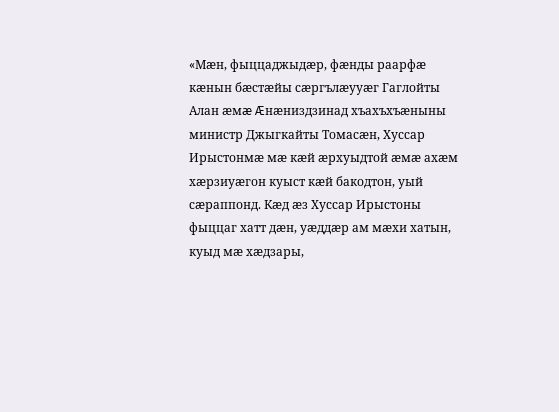«Мæн, фыццаджыдæр, фæнды раарфæ кæнын бæстæйы сæргълæууæг Гаглойты Алан æмæ Æнæниздзинад хъахъхъæныны министр Джыгкайты Томасæн, Хуссар Ирыстонмæ мæ кæй æрхуыдтой æмæ ахæм хæрзиуæгон куыст кæй бакодтон, уый сæраппонд. Кæд æз Хуссар Ирыстоны фыццаг хатт дæн, уæддæр ам мæхи хатын, куыд мæ хæдзары,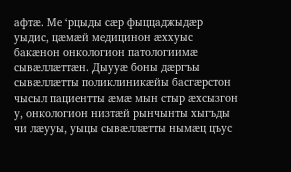афтæ. Ме ‘рцыды сæр фыццаджыдæр уыдис, цæмæй медицинон æххуыс бакæнон онкологион патологиимæ сывæллæттæн. Дыууæ боны дæргъы сывæллæтты поликлиникæйы басгæрстон чысыл пациентты æмæ мын стыр æхсызгон у, онкологион низтæй рынчынты хыгъды чи лæууы, уыцы сывæллæтты нымæц цъус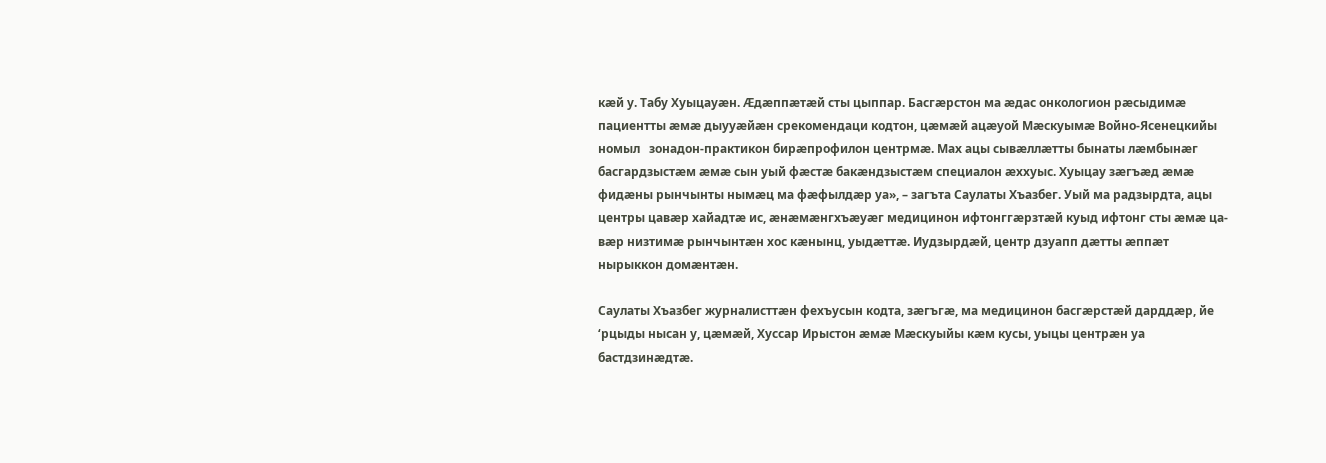кæй у. Табу Хуыцауæн. Æдæппæтæй сты цыппар. Басгæрстон ма æдас онкологион рæсыдимæ пациентты æмæ дыууæйæн срекомендаци кодтон, цæмæй ацæуой Мæскуымæ Войно-Ясенецкийы номыл   зонадон-практикон бирæпрофилон центрмæ. Мах ацы сывæллæтты бынаты лæмбынæг басгардзыстæм æмæ сын уый фæстæ бакæндзыстæм специалон æххуыс. Хуыцау зæгъæд æмæ фидæны рынчынты нымæц ма фæфылдæр уа», – загъта Саулаты Хъазбег. Уый ма радзырдта, ацы центры цавæр хайадтæ ис, æнæмæнгхъæуæг медицинон ифтонггæрзтæй куыд ифтонг сты æмæ ца-вæр низтимæ рынчынтæн хос кæнынц, уыдæттæ. Иудзырдæй, центр дзуапп дæтты æппæт нырыккон домæнтæн.

Саулаты Хъазбег журналисттæн фехъусын кодта, зæгъгæ, ма медицинон басгæрстæй дарддæр, йе ‘рцыды нысан у, цæмæй, Хуссар Ирыстон æмæ Мæскуыйы кæм кусы, уыцы центрæн уа бастдзинæдтæ.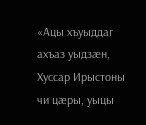«Ацы хъуыддаг ахъаз уыдзæн, Хуссар Ирыстоны чи цæры, уыцы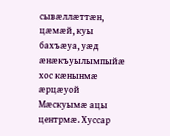сывæллæттæн, цæмæй, куы бахъæуа, уæд æнæкъуылымпыйæ хос кæнынмæ æрцæуой Мæскуымæ ацы центрмæ. Хуссар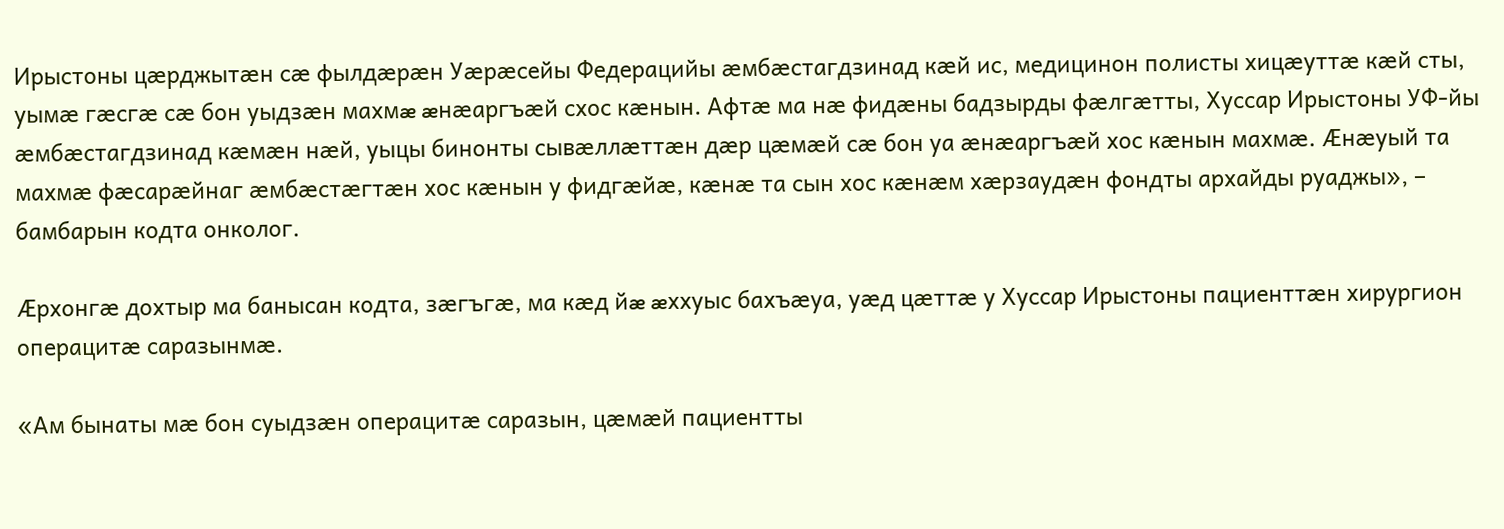Ирыстоны цæрджытæн сæ фылдæрæн Уæрæсейы Федерацийы æмбæстагдзинад кæй ис, медицинон полисты хицæуттæ кæй сты, уымæ гæсгæ сæ бон уыдзæн махмæ æнæаргъæй схос кæнын. Афтæ ма нæ фидæны бадзырды фæлгæтты, Хуссар Ирыстоны УФ-йы æмбæстагдзинад кæмæн нæй, уыцы бинонты сывæллæттæн дæр цæмæй сæ бон уа æнæаргъæй хос кæнын махмæ. Æнæуый та махмæ фæсарæйнаг æмбæстæгтæн хос кæнын у фидгæйæ, кæнæ та сын хос кæнæм хæрзаудæн фондты архайды руаджы», – бамбарын кодта онколог.

Æрхонгæ дохтыр ма банысан кодта, зæгъгæ, ма кæд йæ æххуыс бахъæуа, уæд цæттæ у Хуссар Ирыстоны пациенттæн хирургион операцитæ саразынмæ.

«Ам бынаты мæ бон суыдзæн операцитæ саразын, цæмæй пациентты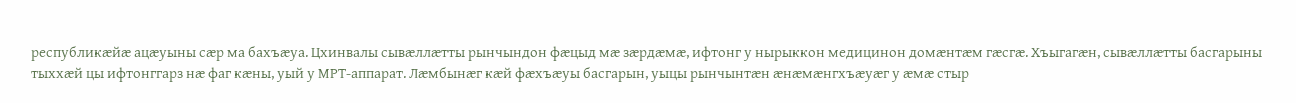республикæйæ ацæуыны сæр ма бахъæуа. Цхинвалы сывæллæтты рынчындон фæцыд мæ зæрдæмæ, ифтонг у нырыккон медицинон домæнтæм гæсгæ. Хъыгагæн, сывæллæтты басгарыны тыххæй цы ифтонггарз нæ фаг кæны, уый у МРТ-аппарат. Лæмбынæг кæй фæхъæуы басгарын, уыцы рынчынтæн æнæмæнгхъæуæг у æмæ стыр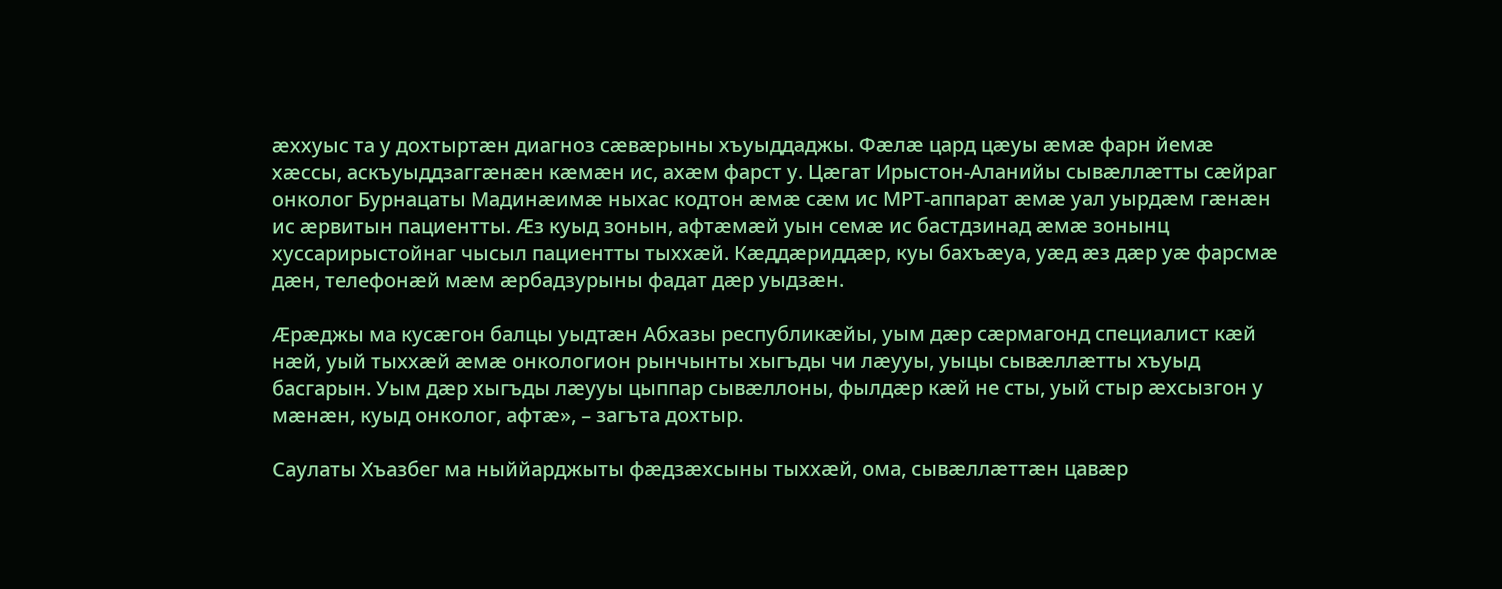æххуыс та у дохтыртæн диагноз сæвæрыны хъуыддаджы. Фæлæ цард цæуы æмæ фарн йемæ хæссы, аскъуыддзаггæнæн кæмæн ис, ахæм фарст у. Цæгат Ирыстон-Аланийы сывæллæтты сæйраг онколог Бурнацаты Мадинæимæ ныхас кодтон æмæ сæм ис МРТ-аппарат æмæ уал уырдæм гæнæн ис æрвитын пациентты. Æз куыд зонын, афтæмæй уын семæ ис бастдзинад æмæ зонынц хуссарирыстойнаг чысыл пациентты тыххæй. Кæддæриддæр, куы бахъæуа, уæд æз дæр уæ фарсмæ дæн, телефонæй мæм æрбадзурыны фадат дæр уыдзæн.

Æрæджы ма кусæгон балцы уыдтæн Абхазы республикæйы, уым дæр сæрмагонд специалист кæй нæй, уый тыххæй æмæ онкологион рынчынты хыгъды чи лæууы, уыцы сывæллæтты хъуыд басгарын. Уым дæр хыгъды лæууы цыппар сывæллоны, фылдæр кæй не сты, уый стыр æхсызгон у мæнæн, куыд онколог, афтæ», – загъта дохтыр.

Саулаты Хъазбег ма ныййарджыты фæдзæхсыны тыххæй, ома, сывæллæттæн цавæр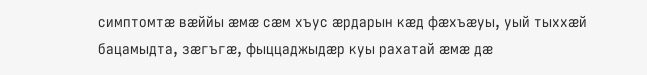симптомтæ вæййы æмæ сæм хъус æрдарын кæд фæхъæуы, уый тыххæй бацамыдта, зæгъгæ, фыццаджыдæр куы рахатай æмæ дæ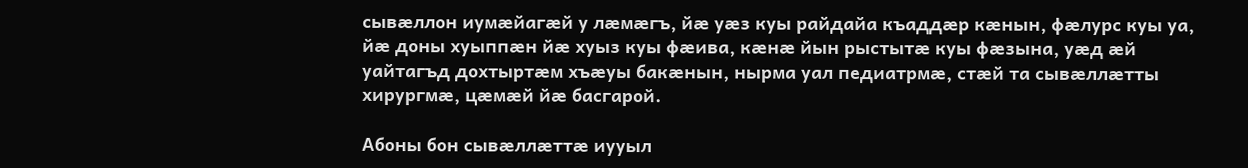сывæллон иумæйагæй у лæмæгъ, йæ уæз куы райдайа къаддæр кæнын, фæлурс куы уа, йæ доны хуыппæн йæ хуыз куы фæива, кæнæ йын рыстытæ куы фæзына, уæд æй уайтагъд дохтыртæм хъæуы бакæнын, нырма уал педиатрмæ, стæй та сывæллæтты хирургмæ, цæмæй йæ басгарой.

Абоны бон сывæллæттæ иууыл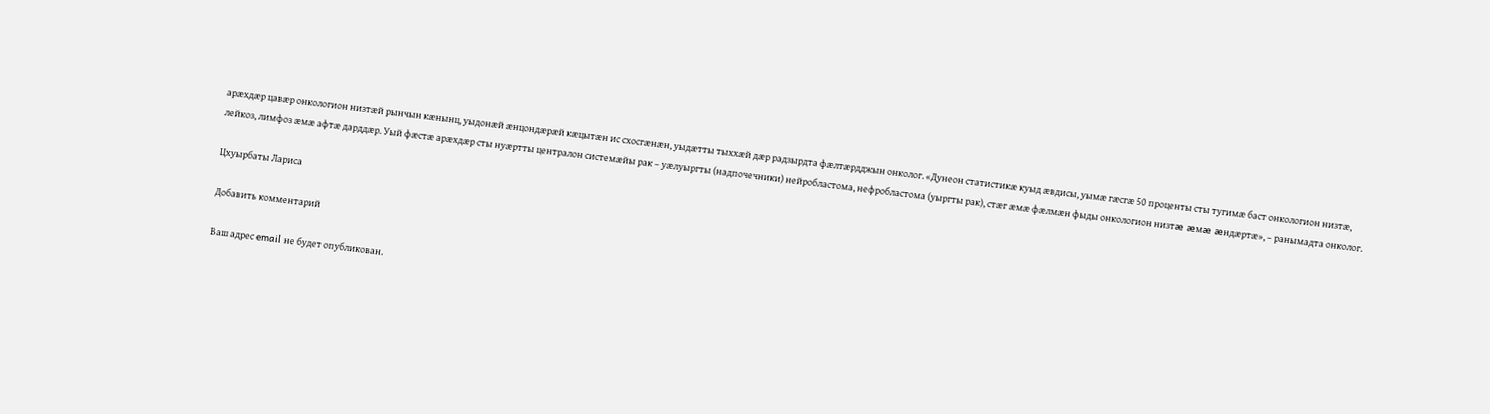арæхдæр цавæр онкологион низтæй рынчын кæнынц, уыдонæй æнцондæрæй кæцытæн ис схосгæнæн, уыдæтты тыххæй дæр радзырдта фæлтæрдджын онколог. «Дунеон статистикæ куыд æвдисы, уымæ гæсгæ 50 проценты сты тугимæ баст онкологион низтæ, лейкоз, лимфоз æмæ афтæ дарддæр. Уый фæстæ арæхдæр сты нуæртты централон системæйы рак – уæлуыргты (надпочечники) нейробластома, нефробластома (уыргты рак), стæг æмæ фæлмæн фыды онкологион низтæ æмæ æндæртæ», – ранымадта онколог.

Цхуырбаты Лариса

Добавить комментарий

Ваш адрес email не будет опубликован.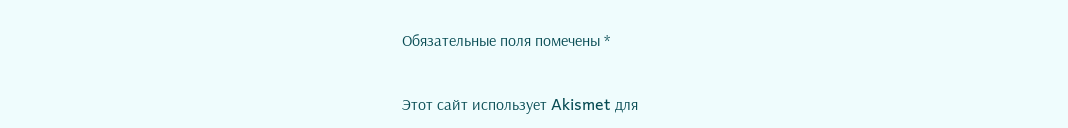Обязательные поля помечены *

Этот сайт использует Akismet для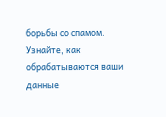борьбы со спамом. Узнайте, как обрабатываются ваши данные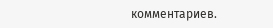комментариев.